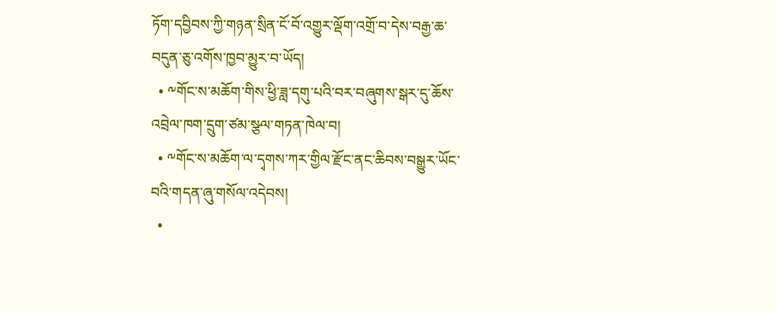ཏོག་དབྱིབས་ཀྱི་གཉན་སྲིན་ངོ་བོ་འགྱུར་ལྡོག་འགྲོ་བ་དེས་བརྒྱ་ཆ་བདུན་ཅུ་འགོས་ཁྱབ་མྱུར་བ་ཡོད།
  • ༸གོང་ས་མཆོག་གིས་ཕྱི་ཟླ་དགུ་པའི་བར་བཞུགས་སྒར་དུ་ཆོས་འབྲེལ་ཁག་དྲུག་ཙམ་སྩལ་གཏན་ཁེལ་བ།
  • ༸གོང་ས་མཆོག་ལ་དྭགས་ཀར་གྱིལ་རྫོང་ནང་ཆིབས་བསྒྱུར་ཡོང་བའི་གདན་ཞུ་གསོལ་འདེབས།
  •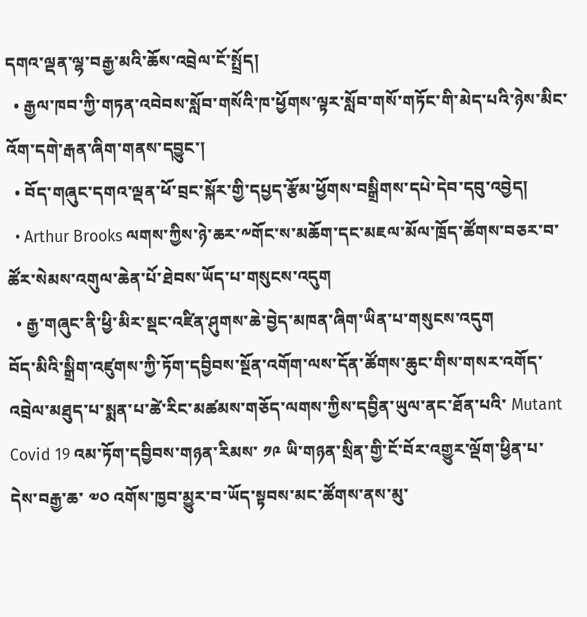དགའ་ལྡན་ལྷ་བརྒྱ་མའི་ཆོས་འབྲེལ་ངོ་སྤྲོད།
  • རྒྱལ་ཁབ་ཀྱི་གཏན་འབེབས་སློབ་གསོའི་ཁ་ཕྱོགས་ལྟར་སློབ་གསོ་གཏོང་གི་མེད་པའི་ཉེས་མིང་འོག་དགེ་རྒན་ཞིག་གནས་དབྱུང་།
  • བོད་གཞུང་དགའ་ལྡན་ཕོ་བྲང་སྐོར་གྱི་དཔྱད་རྩོམ་ཕྱོགས་བསྒྲིགས་དཔེ་དེབ་དབུ་འབྱེད།
  • Arthur Brooks ལགས་ཀྱིས་ཉེ་ཆར་༸གོང་ས་མཆོག་དང་མཇལ་མོལ་ཁྲོད་ཚོགས་བཅར་བ་ཚོར་སེམས་འགུལ་ཆེན་པོ་ཐེབས་ཡོད་པ་གསུངས་འདུག
  • རྒྱ་གཞུང་ནི་ཕྱི་མིར་སྡང་འཛིན་ཤུགས་ཆེ་བྱེད་མཁན་ཞིག་ཡིན་པ་གསུངས་འདུག
བོད་མིའི་སྒྲིག་འཛུགས་ཀྱི་ཏོག་དབྱིབས་སྔོན་འགོག་ལས་དོན་ཚོགས་ཆུང་གིས་གསར་འགོད་འབྲེལ་མཐུད་པ་སྨན་པ་ཚེ་རིང་མཚམས་གཅོད་ལགས་ཀྱིས་དབྱིན་ཡུལ་ནང་ཐོན་པའི་ Mutant Covid 19 འམ་ཏོག་དབྱིབས་གཉན་རིམས་ ༡༩ ཡི་གཉན་སྲིན་གྱི་ངོ་བོར་འགྱུར་ལྡོག་ཕྱིན་པ་དེས་བརྒྱ་ཆ་ ༧༠ འགོས་ཁྱབ་མྱུར་བ་ཡོད་སྟབས་མང་ཚོགས་ནས་མུ་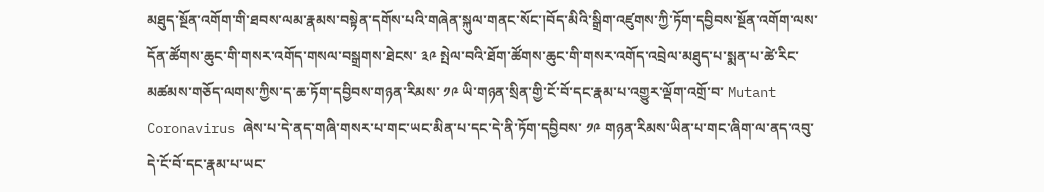མཐུད་སྔོན་འགོག་གི་ཐབས་ལམ་རྣམས་བསྟེན་དགོས་པའི་གཞེན་སྐུལ་གནང་སོང་།བོད་མིའི་སྒྲིག་འཛུགས་ཀྱི་ཏོག་དབྱིབས་སྔོན་འགོག་ལས་དོན་ཚོགས་ཆུང་གི་གསར་འགོད་གསལ་བསྒྲགས་ཐེངས་ ༣༩ སྤེལ་བའི་ཐོག་ཚོགས་ཆུང་གི་གསར་འགོད་འབྲེལ་མཐུད་པ་སྨན་པ་ཚེ་རིང་མཚམས་གཅོད་ལགས་ཀྱིས་ད་ཆ་ཏོག་དབྱིབས་གཉན་རིམས་ ༡༩ ཡི་གཉན་སྲིན་གྱི་ངོ་བོ་དང་རྣམ་པ་འགྱུར་ལྡོག་འགྲོ་བ་ Mutant Coronavirus ཞེས་པ་དེ་ནད་གཞི་གསར་པ་གང་ཡང་མིན་པ་དང་དེ་ནི་ཏོག་དབྱིབས་ ༡༩ གཉན་རིམས་ཡིན་པ་གང་ཞིག་ལ་ནད་འབུ་དེ་ངོ་བོ་དང་རྣམ་པ་ཡང་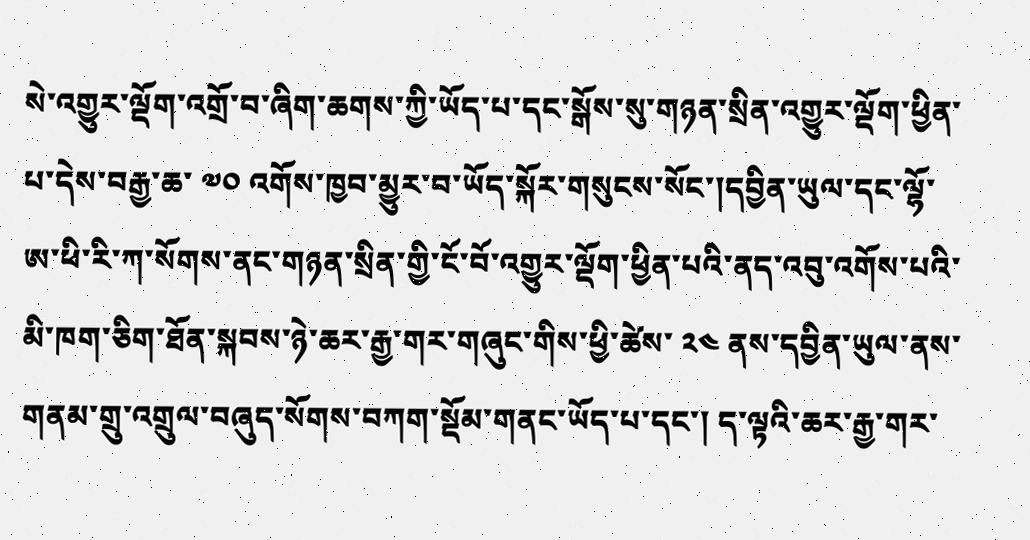སེ་འགྱུར་ལྡོག་འགྲོ་བ་ཞིག་ཆགས་ཀྱི་ཡོད་པ་དང་སྒོས་སུ་གཉན་སྲིན་འགྱུར་ལྡོག་ཕྱིན་པ་དེས་བརྒྱ་ཆ་ ༧༠ འགོས་ཁྱབ་མྱུར་བ་ཡོད་སྐོར་གསུངས་སོང་།དབྱིན་ཡུལ་དང་ལྷོ་ཨ་ཕི་རི་ཀ་སོགས་ནང་གཉན་སྲིན་གྱི་ངོ་བོ་འགྱུར་ལྡོག་ཕྱིན་པའི་ནད་འབུ་འགོས་པའི་མི་ཁག་ཅིག་ཐོན་སྐབས་ཉེ་ཆར་རྒྱ་གར་གཞུང་གིས་ཕྱི་ཚེས་ ༢༤ ནས་དབྱིན་ཡུལ་ནས་གནམ་གྲུ་འགྲུལ་བཞུད་སོགས་བཀག་སྡོམ་གནང་ཡོད་པ་དང་། ད་ལྟའི་ཆར་རྒྱ་གར་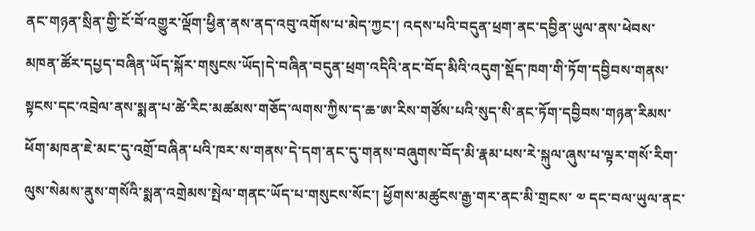ནང་གཉན་སྲིན་གྱི་ངོ་བོ་འགྱུར་ལྡོག་ཕྱིན་ནས་ནད་འབུ་འགོས་པ་མེད་ཀྱང་། འདས་པའི་བདུན་ཕྲག་ནང་དབྱིན་ཡུལ་ནས་ཕེབས་མཁན་ཚོར་དཔྱད་བཞིན་ཡོད་སྐོར་གསུངས་ཡོད།དེ་བཞིན་བདུན་ཕྲག་འདིའི་ནང་བོད་མིའི་འདུག་སྡོད་ཁག་གི་ཏོག་དབྱིབས་གནས་སྟངས་དང་འབྲེལ་ནས་སྨན་པ་ཚེ་རིང་མཚམས་གཅོད་ལགས་ཀྱིས་ད་ཆ་ཨ་རིས་གཙོས་པའི་སུད་སི་ནང་ཏོག་དབྱིབས་གཉན་རིམས་ཕོག་མཁན་ཇེ་མང་དུ་འགྲོ་བཞིན་པའི་ཁར་ས་གནས་དེ་དག་ནང་དུ་གནས་བཞུགས་བོད་མི་རྣམ་པས་རེ་སྐུལ་ཞུས་པ་ལྟར་གསོ་རིག་ལུས་སེམས་ནུས་གསོའི་སྨན་འགྲེམས་སྤེལ་གནང་ཡོད་པ་གསུངས་སོང་། ཕྱོགས་མཚུངས་རྒྱ་གར་ནང་མི་གྲངས་ ༧ དང་བལ་ཡུལ་ནང་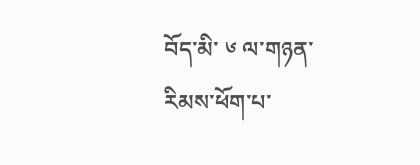བོད་མི་ ༦ ལ་གཉན་རིམས་ཕོག་པ་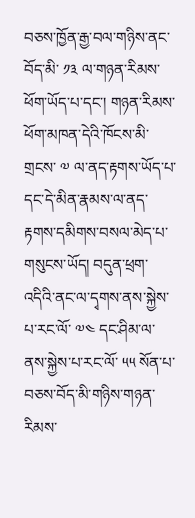བཅས་ཁྱོན་རྒྱ་བལ་གཉིས་ནང་བོད་མི་ ༡༣ ལ་གཉན་རིམས་ཕོག་ཡོད་པ་དང་། གཉན་རིམས་ཕོག་མཁན་དེའི་ཁོངས་མི་གྲངས་ ༧ ལ་ནད་རྟགས་ཡོད་པ་དང་དེ་མིན་རྣམས་ལ་ནད་རྟགས་དམིགས་བསལ་མེད་པ་གསུངས་ཡོད། བདུན་ཕྲག་འདིའི་ནང་ལ་དྭགས་ནས་སྐྱེས་པ་རང་ལོ་ ༧༤ དང་ཤིམ་ལ་ནས་སྐྱེས་པ་རང་ལོ་ ༥༥ སོན་པ་བཅས་བོད་མི་གཉིས་གཉན་རིམས་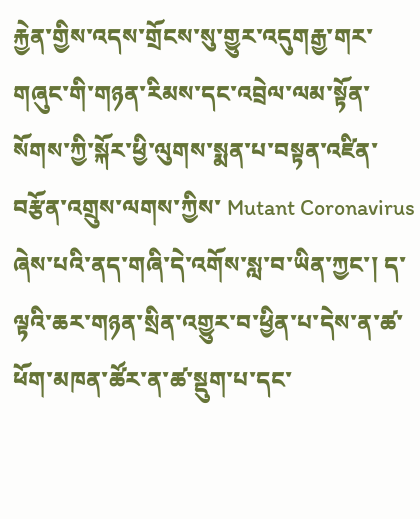རྐྱེན་གྱིས་འདས་གྲོངས་སུ་གྱུར་འདུགརྒྱ་གར་གཞུང་གི་གཉན་རིམས་དང་འབྲེལ་ལམ་སྟོན་སོགས་ཀྱི་སྐོར་ཕྱི་ལུགས་སྨན་པ་བསྟན་འཛིན་བརྩོན་འགྲུས་ལགས་ཀྱིས་ Mutant Coronavirus ཞེས་པའི་ནད་གཞི་དེ་འགོས་སླ་བ་ཡིན་ཀྱང་། ད་ལྟའི་ཆར་གཉན་སྲིན་འགྱུར་བ་ཕྱིན་པ་དེས་ན་ཚ་ཕོག་མཁན་ཚོར་ན་ཚ་སྡུག་པ་དང་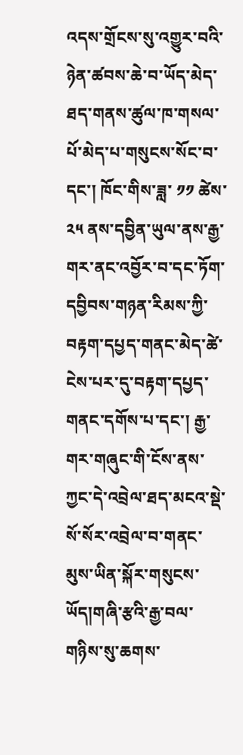འདས་གྲོངས་སུ་འགྱུར་བའི་ཉེན་ཚབས་ཆེ་བ་ཡོད་མེད་ཐད་གནས་ཚུལ་ཁ་གསལ་པོ་མེད་པ་གསུངས་སོང་བ་དང་། ཁོང་གིས་ཟླ་ ༡༡ ཚེས་ ༢༥ ནས་དབྱིན་ཡུལ་ནས་རྒྱ་གར་ནང་འབྱོར་བ་དང་ཏོག་དབྱིབས་གཉན་རིམས་ཀྱི་བརྟག་དཔྱད་གནང་མེད་ཚེ་ངེས་པར་དུ་བརྟག་དཔྱད་གནང་དགོས་པ་དང་། རྒྱ་གར་གཞུང་གི་ངོས་ནས་ཀྱང་དེ་འབྲེལ་ཐད་མངའ་སྡེ་སོ་སོར་འབྲེལ་བ་གནང་མུས་ཡིན་སྐོར་གསུངས་ཡོད།གཞི་རྩའི་རྒྱ་བལ་གཉིས་སུ་ཆགས་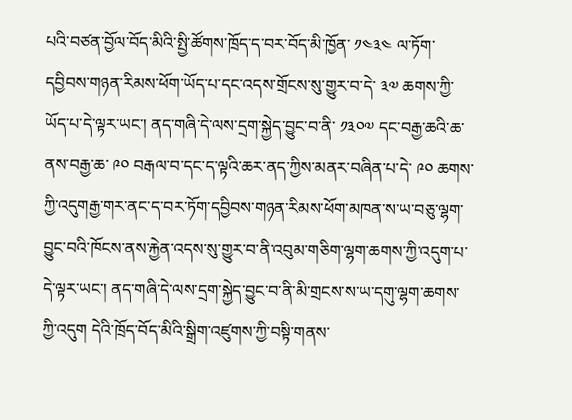པའི་བཙན་བྱོལ་བོད་མིའི་སྤྱི་ཚོགས་ཁྲོད་ད་བར་བོད་མི་ཁྱོན་ ༡༤༣༤ ལ་ཏོག་དབྱིབས་གཉན་རིམས་ཕོག་ཡོད་པ་དང་འདས་གྲོངས་སུ་གྱུར་བ་དེ་ ༣༧ ཆགས་ཀྱི་ཡོད་པ་དེ་ལྟར་ཡང་། ནད་གཞི་དེ་ལས་དྲག་སྐྱེད་བྱུང་བ་ནི་ ༡༣༠༧ དང་བརྒྱ་ཆའི་ཆ་ནས་བརྒྱ་ཆ་ ༩༠ བརྒལ་བ་དང་ད་ལྟའི་ཆར་ནད་ཀྱིས་མནར་བཞིན་པ་དེ་ ༩༠ ཆགས་ཀྱི་འདུགརྒྱ་གར་ནང་ད་བར་ཏོག་དབྱིབས་གཉན་རིམས་ཕོག་མཁན་ས་ཡ་བཅུ་ལྷག་བྱུང་བའི་ཁོངས་ནས་རྐྱེན་འདས་སུ་གྱུར་བ་ནི་འབུམ་གཅིག་ལྷག་ཆགས་ཀྱི་འདུག་པ་དེ་ལྟར་ཡང་། ནད་གཞི་དེ་ལས་དྲག་སྐྱེད་བྱུང་བ་ནི་མི་གྲངས་ས་ཡ་དགུ་ལྷག་ཆགས་ཀྱི་འདུག དེའི་ཁྲོད་བོད་མིའི་སྒྲིག་འཛུགས་ཀྱི་བསྟི་གནས་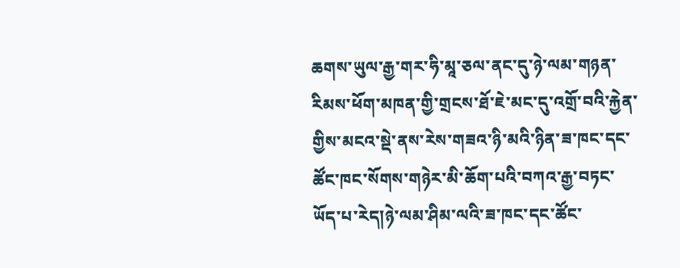ཆགས་ཡུལ་རྒྱ་གར་ཧི་མཱ་ཅལ་ནང་དུ་ཉེ་ལམ་གཉན་རིམས་ཕོག་མཁན་གྱི་གྲངས་ཐོ་ཇེ་མང་དུ་འགྲོ་བའི་རྐྱེན་གྱིས་མངའ་སྡེ་ནས་རེས་གཟའ་ཉི་མའི་ཉིན་ཟ་ཁང་དང་ཚོང་ཁང་སོགས་གཉེར་མི་ཆོག་པའི་བཀའ་རྒྱ་བཏང་ཡོད་པ་རེད།ཉེ་ལམ་ཤིམ་ལའི་ཟ་ཁང་དང་ཚོང་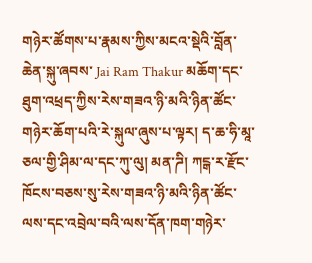གཉེར་ཚོགས་པ་རྣམས་ཀྱིས་མངའ་སྡེའི་བློན་ཆེན་སྐུ་ཞབས་ Jai Ram Thakur མཆོག་དང་ཐུག་འཕྲད་ཀྱིས་རེས་གཟའ་ཉི་མའི་ཉིན་ཚོང་གཉེར་ཆོག་པའི་རེ་སྐུལ་ཞུས་པ་ལྟར། ད་ཆ་ཧི་མཱ་ཅལ་གྱི་ཤིམ་ལ་དང་ཀུ་ལུ། མན་ཌི། ཀངྒ་ར་རྫོང་ཁོངས་བཅས་སུ་རེས་གཟའ་ཉི་མའི་ཉིན་ཚོང་ལས་དང་འབྲེལ་བའི་ལས་དོན་ཁག་གཉེར་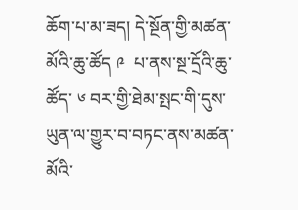ཆོག་པ་མ་ཟད། དེ་སྔོན་གྱི་མཚན་མོའི་ཆུ་ཚོད ༩  པ་ནས་སྔ་དྲོའི་ཆུ་ཚོད་ ༦ བར་གྱི་ཐེམ་སྤང་གི་དུས་ཡུན་ལ་གྱུར་བ་བཏང་ནས་མཚན་མོའི་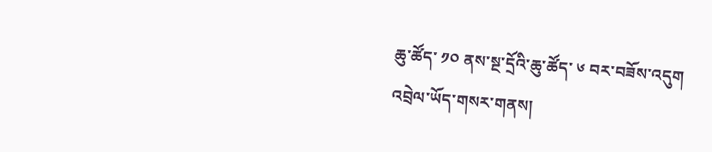ཆུ་ཚོད་ ༡༠ ནས་སྔ་དྲོའི་ཆུ་ཚོད་ ༦ བར་བཟོས་འདུག
འབྲེལ་ཡོད་གསར་གནས།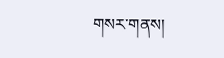གསར་གནས།